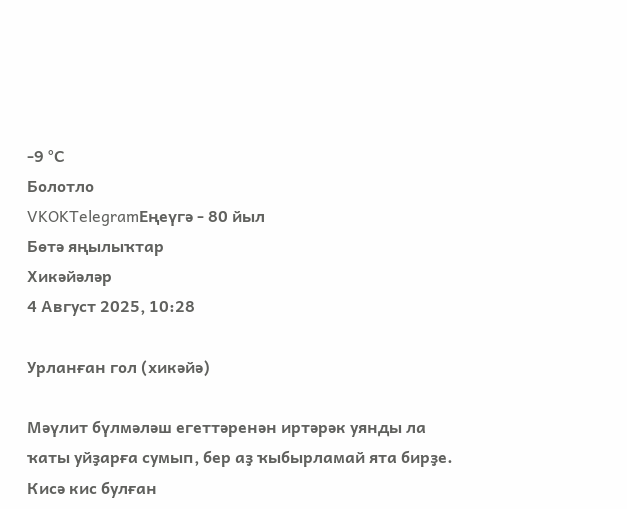-9 °С
Болотло
VKOKTelegramЕңеүгә - 80 йыл
Бөтә яңылыҡтар
Хикәйәләр
4 Август 2025, 10:28

Урланған гол (хикәйә)

Мәүлит бүлмәләш егеттәренән иртәрәк уянды ла ҡаты уйҙарға сумып, бер аҙ ҡыбырламай ята бирҙе. Кисә кис булған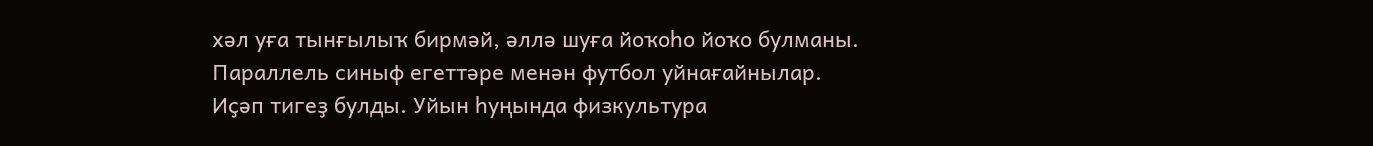хәл уға тынғылыҡ бирмәй, әллә шуға йоҡоһо йоҡо булманы. Параллель синыф егеттәре менән футбол уйнағайнылар. Иҫәп тигеҙ булды. Уйын һуңында физкультура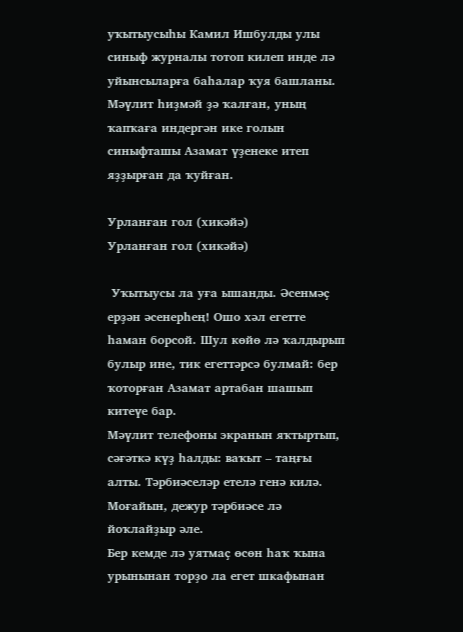уҡытыусыһы Камил Ишбулды улы синыф журналы тотоп килеп инде лә уйынсыларға баһалар ҡуя башланы. Мәүлит һиҙмәй ҙә ҡалған, уның ҡапҡаға индергән ике голын синыфташы Азамат үҙенеке итеп яҙҙырған да ҡуйған.

Урланған гол (хикәйә)
Урланған гол (хикәйә)

 Уҡытыусы ла уға ышанды. Әсенмәҫ ерҙән әсенерһең! Ошо хәл егетте һаман борсой. Шул көйө лә ҡалдырып булыр ине, тик егеттәрсә булмай: бер ҡоторған Азамат артабан шашып китеүе бар.
Мәүлит телефоны экранын яҡтыртып, сәғәткә күҙ һалды: ваҡыт – таңғы алты. Тәрбиәселәр етелә генә килә. Моғайын, дежур тәрбиәсе лә йоҡлайҙыр әле.
Бер кемде лә уятмаҫ өсөн һаҡ ҡына урынынан торҙо ла егет шкафынан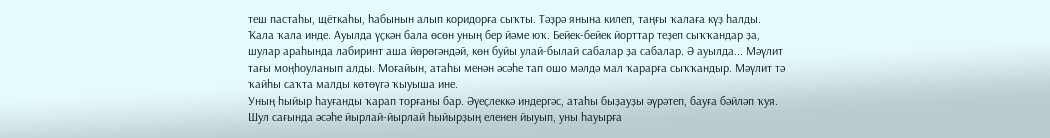теш пастаһы, щёткаһы, һабынын алып коридорға сыҡты. Тәҙрә янына килеп, таңғы ҡалаға күҙ һалды. Ҡала ҡала инде. Ауылда үҫкән бала өсөн уның бер йәме юҡ. Бейек-бейек йорттар теҙеп сыҡҡандар ҙа, шулар араһында лабиринт аша йөрөгәндәй, көн буйы улай-былай сабалар ҙа сабалар. Ә ауылда... Мәүлит тағы моңһоуланып алды. Моғайын, атаһы менән әсәһе тап ошо мәлдә мал ҡарарға сыҡҡандыр. Мәүлит тә ҡайһы саҡта малды көтөүгә ҡыуыша ине.
Уның һыйыр һауғанды ҡарап торғаны бар. Әүеҫлеккә индергәс, атаһы быҙауҙы әүрәтеп, бауға бәйләп ҡуя. Шул сағында әсәһе йырлай-йырлай һыйырҙың еленен йыуып, уны һауырға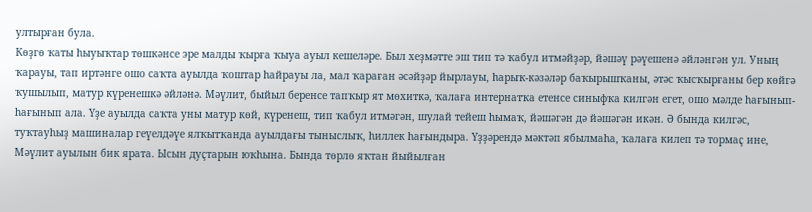ултырған була.
Көҙгө ҡаты һыуыҡтар төшкәнсе эре малды ҡырға ҡыуа ауыл кешеләре. Был хеҙмәтте эш тип тә ҡабул итмәйҙәр, йәшәү рәүешенә әйләнгән ул. Уның ҡарауы, тап иртәнге ошо саҡта ауылда ҡоштар һайрауы ла, мал ҡараған әсәйҙәр йырлауы, һарыҡ-кәзәләр баҡырышҡаны, әтәс ҡысҡырғаны бер көйгә ҡушылып, матур күренешкә әйләнә. Мәүлит, быйыл беренсе тапҡыр ят мөхиткә, ҡалаға интернатҡа етенсе синыфҡа килгән егет, ошо мәлде һағынып-һағынып ала. Үҙе ауылда саҡта уны матур көй, күренеш, тип ҡабул итмәгән, шулай тейеш һымаҡ, йәшәгән дә йәшәгән икән. Ә бында килгәс, туҡтауһыҙ машиналар геүелдәүе ялҡытҡанда ауылдағы тыныслыҡ, һиллек һағындыра. Үҙҙәрендә мәктәп ябылмаһа, ҡалаға килеп тә тормаҫ ине, Мәүлит ауылын бик ярата. Ысын дуҫтарын юҡһына. Бында төрлө яҡтан йыйылған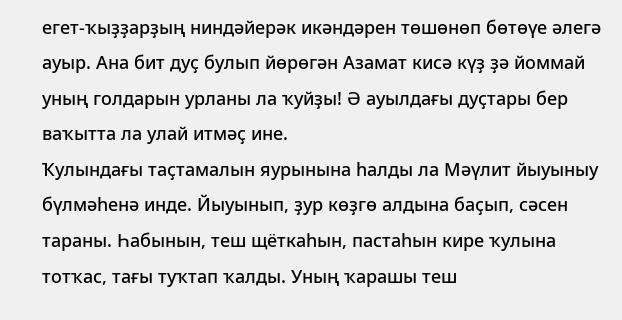егет-ҡыҙҙарҙың ниндәйерәк икәндәрен төшөнөп бөтөүе әлегә ауыр. Ана бит дуҫ булып йөрөгән Азамат кисә күҙ ҙә йоммай уның голдарын урланы ла ҡуйҙы! Ә ауылдағы дуҫтары бер ваҡытта ла улай итмәҫ ине.
Ҡулындағы таҫтамалын яурынына һалды ла Мәүлит йыуыныу бүлмәһенә инде. Йыуынып, ҙур көҙгө алдына баҫып, сәсен тараны. Һабынын, теш щёткаһын, пастаһын кире ҡулына тотҡас, тағы туҡтап ҡалды. Уның ҡарашы теш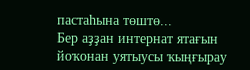пастаһына төштө...
Бер аҙҙан интернат ятағын йоҡонан уятыусы ҡыңғырау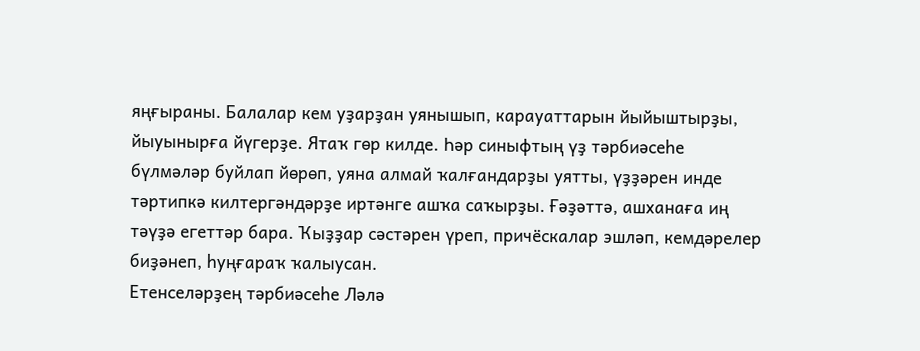яңғыраны. Балалар кем уҙарҙан уянышып, карауаттарын йыйыштырҙы, йыуынырға йүгерҙе. Ятаҡ гөр килде. Һәр синыфтың үҙ тәрбиәсеһе бүлмәләр буйлап йөрөп, уяна алмай ҡалғандарҙы уятты, үҙҙәрен инде тәртипкә килтергәндәрҙе иртәнге ашҡа саҡырҙы. Ғәҙәттә, ашханаға иң тәүҙә егеттәр бара. Ҡыҙҙар сәстәрен үреп, причёскалар эшләп, кемдәрелер биҙәнеп, һуңғараҡ ҡалыусан.
Етенселәрҙең тәрбиәсеһе Ләлә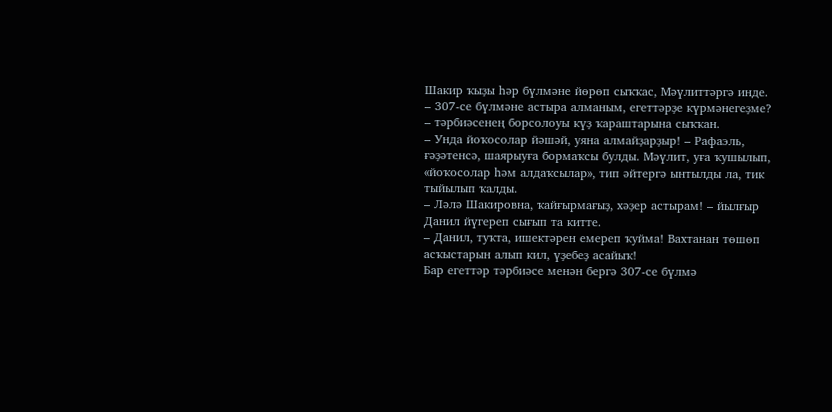Шакир ҡыҙы һәр бүлмәне йөрөп сыҡҡас, Мәүлиттәргә инде.
– 307-се бүлмәне астыра алманым, егеттәрҙе күрмәнегеҙме? – тәрбиәсенең борсолоуы күҙ ҡараштарына сыҡҡан.
– Унда йоҡосолар йәшәй, уяна алмайҙарҙыр! – Рафаэль, ғәҙәтенсә, шаярыуға бормаҡсы булды. Мәүлит, уға ҡушылып, «йоҡосолар һәм алдаҡсылар», тип әйтергә ынтылды ла, тик тыйылып ҡалды.
– Ләлә Шакировна, ҡайғырмағыҙ, хәҙер астырам! – йылғыр Данил йүгереп сығып та китте.
– Данил, туҡта, ишектәрен емереп ҡуйма! Вахтанан төшөп асҡыстарын алып кил, үҙебеҙ асайыҡ!
Бар егеттәр тәрбиәсе менән бергә 307-се бүлмә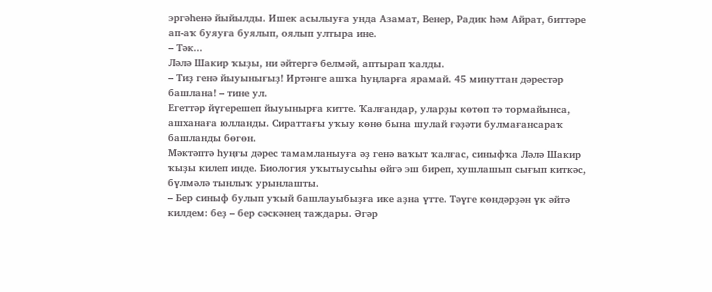эргәһенә йыйылды. Ишек асылыуға унда Азамат, Венер, Радик һәм Айрат, биттәре ап-аҡ буяуға буялып, оялып ултыра ине.
– Тәк...
Ләлә Шакир ҡыҙы, ни әйтергә белмәй, аптырап ҡалды.
– Тиҙ генә йыуынығыҙ! Иртәнге ашҡа һуңларға ярамай. 45 минуттан дәрестәр башлана! – тине ул.
Егеттәр йүгерешеп йыуынырға китте. Ҡалғандар, уларҙы көтөп тә тормайынса, ашханаға юлланды. Сираттағы уҡыу көнө бына шулай ғәҙәти булмағансараҡ башланды бөгөн.
Мәктәптә һуңғы дәрес тамамланыуға әҙ генә ваҡыт ҡалғас, синыфҡа Ләлә Шакир ҡыҙы килеп инде. Биология уҡытыусыһы өйгә эш биреп, хушлашып сығып киткәс, бүлмәлә тынлыҡ урынлашты.
– Бер синыф булып уҡый башлауыбыҙға ике аҙна үтте. Тәүге көндәрҙән үк әйтә килдем: беҙ – бер сәскәнең таждары. Әгәр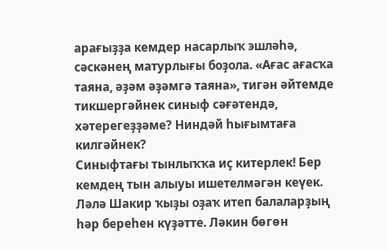арағыҙҙа кемдер насарлыҡ эшләһә, сәскәнең матурлығы боҙола. «Ағас ағасҡа таяна, әҙәм әҙәмгә таяна», тигән әйтемде тикшергәйнек синыф сәғәтендә, хәтерегеҙҙәме? Ниндәй һығымтаға килгәйнек?
Синыфтағы тынлыҡҡа иҫ китерлек! Бер кемдең тын алыуы ишетелмәгән кеүек. Ләлә Шакир ҡыҙы оҙаҡ итеп балаларҙың һәр береһен күҙәтте. Ләкин бөгөн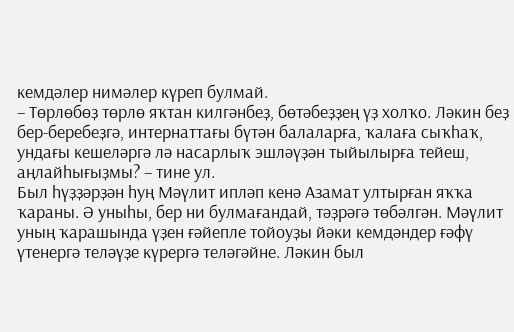кемдәлер нимәлер күреп булмай.
– Төрлөбөҙ төрлө яҡтан килгәнбеҙ, бөтәбеҙҙең үҙ холҡо. Ләкин беҙ бер-беребеҙгә, интернаттағы бүтән балаларға, ҡалаға сыҡһаҡ, ундағы кешеләргә лә насарлыҡ эшләүҙән тыйылырға тейеш, аңлайһығыҙмы? – тине ул.
Был һүҙҙәрҙән һуң Мәүлит ипләп кенә Азамат ултырған яҡҡа ҡараны. Ә уныһы, бер ни булмағандай, тәҙрәгә төбәлгән. Мәүлит уның ҡарашында үҙен ғәйепле тойоуҙы йәки кемдәндер ғәфү үтенергә теләүҙе күрергә теләгәйне. Ләкин был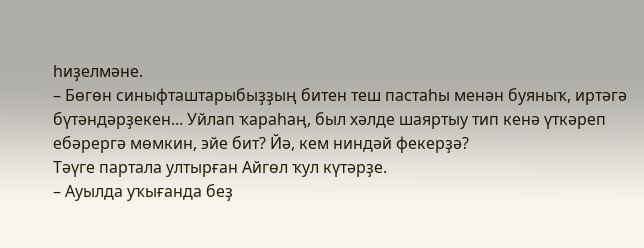һиҙелмәне.
– Бөгөн синыфташтарыбыҙҙың битен теш пастаһы менән буяныҡ, иртәгә бүтәндәрҙекен... Уйлап ҡараһаң, был хәлде шаяртыу тип кенә үткәреп ебәрергә мөмкин, эйе бит? Йә, кем ниндәй фекерҙә?
Тәүге партала ултырған Айгөл ҡул күтәрҙе.
– Ауылда уҡығанда беҙ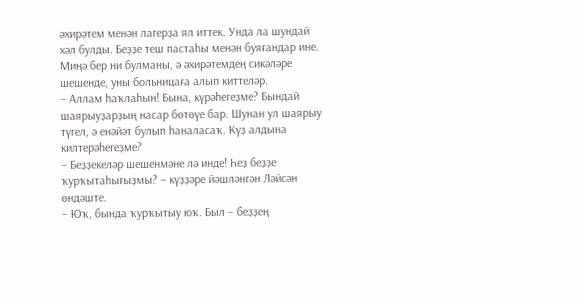әхирәтем менән лагерҙа ял иттек. Унда ла шундай хәл булды. Беҙҙе теш пастаһы менән буяғандар ине. Миңә бер ни булманы, ә әхирәтемдең сикәләре шешенде, уны больницаға алып киттеләр.
– Аллам һаҡлаһын! Бына, күрәһегеҙме? Бындай шаярыуҙарҙың насар бөтөүе бар. Шунан ул шаярыу түгел, ә енәйәт булып һаналасаҡ. Күҙ алдына килтерәһегеҙме?
– Беҙҙекеләр шешенмәне лә инде! Һеҙ беҙҙе ҡурҡытаһығыҙмы? – күҙҙәре йәшләнгән Ләйсән өндәште.
– Юҡ, бында ҡурҡытыу юҡ. Был – беҙҙең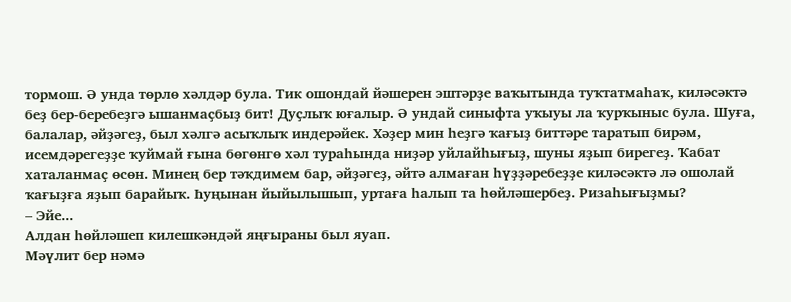тормош. Ә унда төрлө хәлдәр була. Тик ошондай йәшерен эштәрҙе ваҡытында туҡтатмаһаҡ, киләсәктә беҙ бер-беребеҙгә ышанмаҫбыҙ бит! Дуҫлыҡ юғалыр. Ә ундай синыфта уҡыуы ла ҡурҡыныс була. Шуға, балалар, әйҙәгеҙ, был хәлгә асыҡлыҡ индерәйек. Хәҙер мин һеҙгә ҡағыҙ биттәре таратып бирәм, исемдәрегеҙҙе ҡуймай ғына бөгөнгө хәл тураһында ниҙәр уйлайһығыҙ, шуны яҙып бирегеҙ. Ҡабат хаталанмаҫ өсөн. Минең бер тәҡдимем бар, әйҙәгеҙ, әйтә алмаған һүҙҙәребеҙҙе киләсәктә лә ошолай ҡағыҙға яҙып барайыҡ. Һуңынан йыйылышып, уртаға һалып та һөйләшербеҙ. Ризаһығыҙмы?
– Эйе...
Алдан һөйләшеп килешкәндәй яңғыраны был яуап.
Мәүлит бер нәмә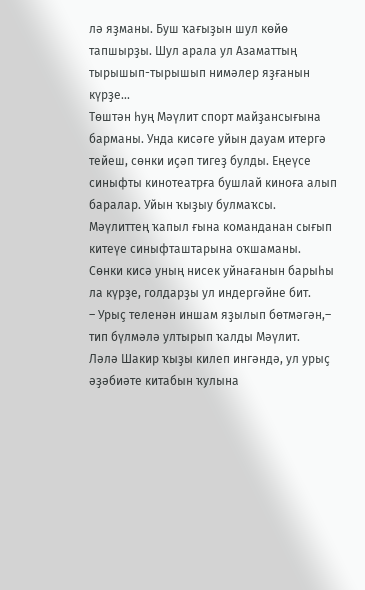лә яҙманы. Буш ҡағыҙын шул көйө тапшырҙы. Шул арала ул Азаматтың тырышып-тырышып нимәлер яҙғанын күрҙе...
Төштән һуң Мәүлит спорт майҙансығына барманы. Унда кисәге уйын дауам итергә тейеш, сөнки иҫәп тигеҙ булды. Еңеүсе синыфты кинотеатрға бушлай киноға алып баралар. Уйын ҡыҙыу булмаҡсы.
Мәүлиттең ҡапыл ғына команданан сығып китеүе синыфташтарына оҡшаманы. Сөнки кисә уның нисек уйнағанын барыһы ла күрҙе, голдарҙы ул индергәйне бит.
– Урыҫ теленән иншам яҙылып бөтмәгән,– тип бүлмәлә ултырып ҡалды Мәүлит.
Ләлә Шакир ҡыҙы килеп ингәндә, ул урыҫ әҙәбиәте китабын ҡулына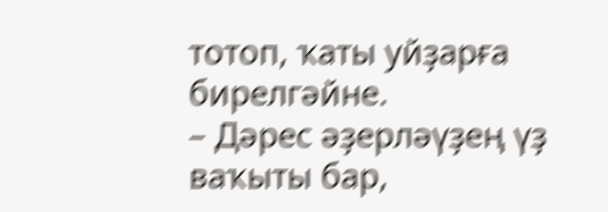тотоп, ҡаты уйҙарға бирелгәйне.
– Дәрес әҙерләүҙең үҙ ваҡыты бар,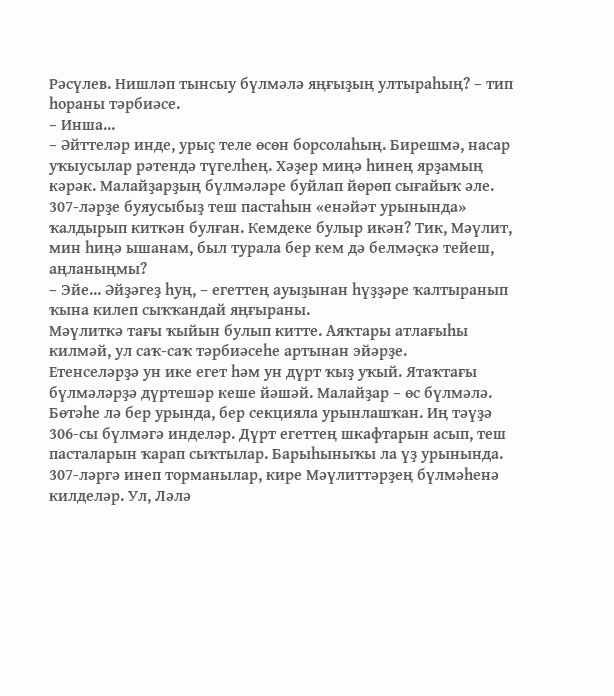Рәсүлев. Нишләп тынсыу бүлмәлә яңғыҙың ултыраһың? – тип һораны тәрбиәсе.
– Инша...
– Әйттеләр инде, урыҫ теле өсөн борсолаһың. Бирешмә, насар уҡыусылар рәтендә түгелһең. Хәҙер миңә һинең ярҙамың кәрәк. Малайҙарҙың бүлмәләре буйлап йөрөп сығайыҡ әле. 307-ләрҙе буяусыбыҙ теш пастаһын «енәйәт урынында» ҡалдырып киткән булған. Кемдеке булыр икән? Тик, Мәүлит, мин һиңә ышанам, был турала бер кем дә белмәҫкә тейеш, аңланыңмы?
– Эйе... Әйҙәгеҙ һуң, – егеттең ауыҙынан һүҙҙәре ҡалтыранып ҡына килеп сыҡҡандай яңғыраны.
Мәүлиткә тағы ҡыйын булып китте. Аяҡтары атлағыһы килмәй, ул саҡ-саҡ тәрбиәсеһе артынан эйәрҙе.
Етенселәрҙә ун ике егет һәм ун дүрт ҡыҙ уҡый. Ятаҡтағы бүлмәләрҙә дүртешәр кеше йәшәй. Малайҙар – өс бүлмәлә. Бөтәһе лә бер урында, бер секцияла урынлашҡан. Иң тәүҙә 306-сы бүлмәгә инделәр. Дүрт егеттең шкафтарын асып, теш пасталарын ҡарап сыҡтылар. Барыһыныҡы ла үҙ урынында. 307-ләргә инеп торманылар, кире Мәүлиттәрҙең бүлмәһенә килделәр. Ул, Ләлә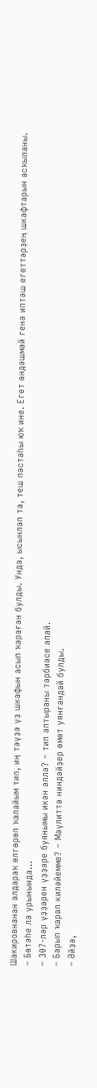Шакировнанан алдараҡ өлгөрөп ҡалайым тип, иң тәүҙә үҙ шкафын асып ҡараған булды. Унда, ысынлап та, теш пастаһы юҡ ине. Егет өндәшмәй генә иптәш егеттәрҙең шкафтарын асҡыланы.
– Бөтәһе лә урынында...
– 307-ләр үҙҙәрен үҙҙәре буянымы икән әллә? – тип аптыраны тәрбиәсе апай.
– Барып ҡарап киләйемме? – Мәүлиттә ниндәйҙер өмөт уянғандай булды.
– Әйҙә,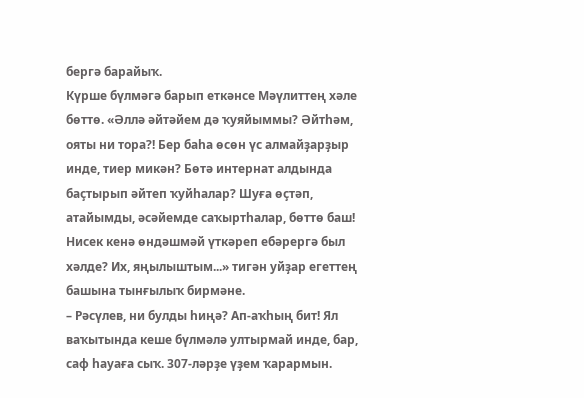бергә барайыҡ.
Күрше бүлмәгә барып еткәнсе Мәүлиттең хәле бөттө. «Әллә әйтәйем дә ҡуяйыммы? Әйтһәм, ояты ни тора?! Бер баһа өсөн үс алмайҙарҙыр инде, тиер микән? Бөтә интернат алдында баҫтырып әйтеп ҡуйһалар? Шуға өҫтәп, атайымды, әсәйемде саҡыртһалар, бөттө баш! Нисек кенә өндәшмәй үткәреп ебәрергә был хәлде? Их, яңылыштым...» тигән уйҙар егеттең башына тынғылыҡ бирмәне.
– Рәсүлев, ни булды һиңә? Ап-аҡһың бит! Ял ваҡытында кеше бүлмәлә ултырмай инде, бар, саф һауаға сыҡ. 307-ләрҙе үҙем ҡарармын.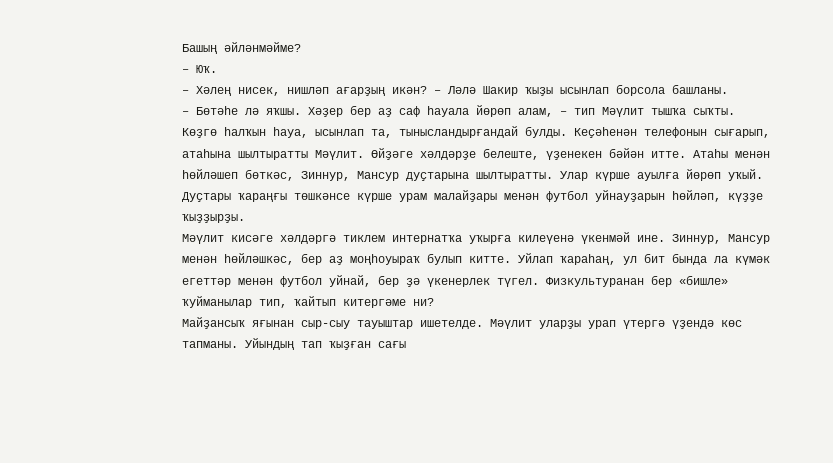Башың әйләнмәйме?
– Юҡ.
– Хәлең нисек, нишләп ағарҙың икән? – Ләлә Шакир ҡыҙы ысынлап борсола башланы.
– Бөтәһе лә яҡшы. Хәҙер бер аҙ саф һауала йөрөп алам, – тип Мәүлит тышҡа сыҡты.
Көҙгө һалҡын һауа, ысынлап та, тынысландырғандай булды. Кеҫәһенән телефонын сығарып, атаһына шылтыратты Мәүлит. Өйҙәге хәлдәрҙе белеште, үҙенекен бәйән итте. Атаһы менән һөйләшеп бөткәс, Зиннур, Мансур дуҫтарына шылтыратты. Улар күрше ауылға йөрөп уҡый. Дуҫтары ҡараңғы төшкәнсе күрше урам малайҙары менән футбол уйнауҙарын һөйләп, күҙҙе ҡыҙҙырҙы.
Мәүлит кисәге хәлдәргә тиклем интернатҡа уҡырға килеүенә үкенмәй ине. Зиннур, Мансур менән һөйләшкәс, бер аҙ моңһоуыраҡ булып китте. Уйлап ҡараһаң, ул бит бында ла күмәк егеттәр менән футбол уйнай, бер ҙә үкенерлек түгел. Физкультуранан бер «бишле» ҡуйманылар тип, ҡайтып китергәме ни?
Майҙансыҡ яғынан сыр-сыу тауыштар ишетелде. Мәүлит уларҙы урап үтергә үҙендә көс тапманы. Уйындың тап ҡыҙған сағы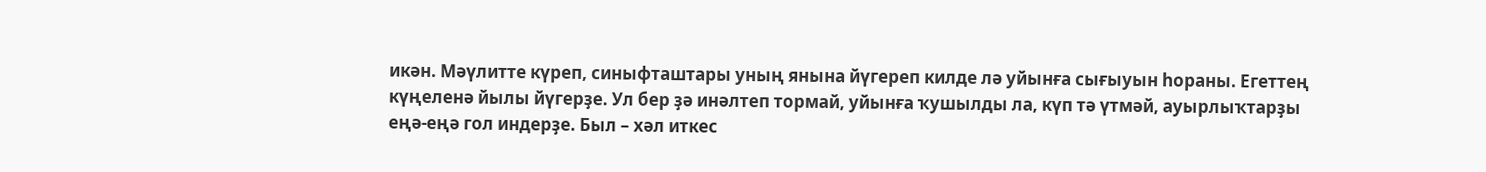икән. Мәүлитте күреп, синыфташтары уның янына йүгереп килде лә уйынға сығыуын һораны. Егеттең күңеленә йылы йүгерҙе. Ул бер ҙә инәлтеп тормай, уйынға ҡушылды ла, күп тә үтмәй, ауырлыҡтарҙы еңә-еңә гол индерҙе. Был – хәл иткес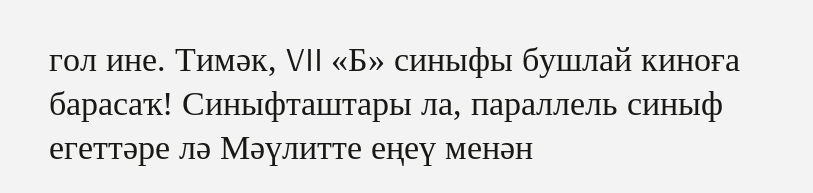гол ине. Тимәк, VII «Б» синыфы бушлай киноға барасаҡ! Синыфташтары ла, параллель синыф егеттәре лә Мәүлитте еңеү менән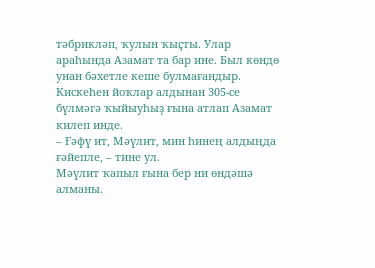тәбрикләп, ҡулын ҡыҫты. Улар араһында Азамат та бар ине. Был көндө унан бәхетле кеше булмағандыр.
Кискеһен йоҡлар алдынан 305-се бүлмәгә ҡыйыуһыҙ ғына атлап Азамат килеп инде.
– Ғәфү ит, Мәүлит, мин һинең алдыңда ғәйепле, – тине ул.
Мәүлит ҡапыл ғына бер ни өндәшә алманы.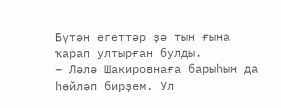Бүтән егеттәр ҙә тын ғына ҡарап ултырған булды.
– Ләлә Шакировнаға барыһын да һөйләп бирҙем. Ул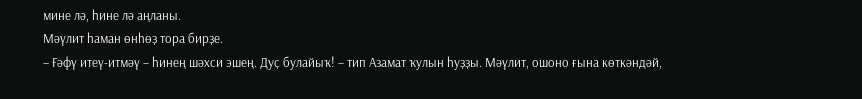мине лә, һине лә аңланы.
Мәүлит һаман өнһөҙ тора бирҙе.
– Ғәфү итеү-итмәү – һинең шәхси эшең. Дуҫ булайыҡ! – тип Азамат ҡулын һуҙҙы. Мәүлит, ошоно ғына көткәндәй,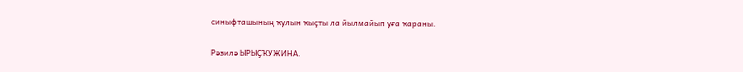синыфташының ҡулын ҡыҫты ла йылмайып уға ҡараны.

Рәзилә ЫРЫҪҠУЖИНА.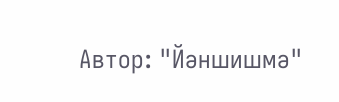Автор: "Йәншишмә"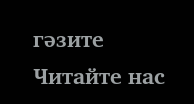гәзите
Читайте нас